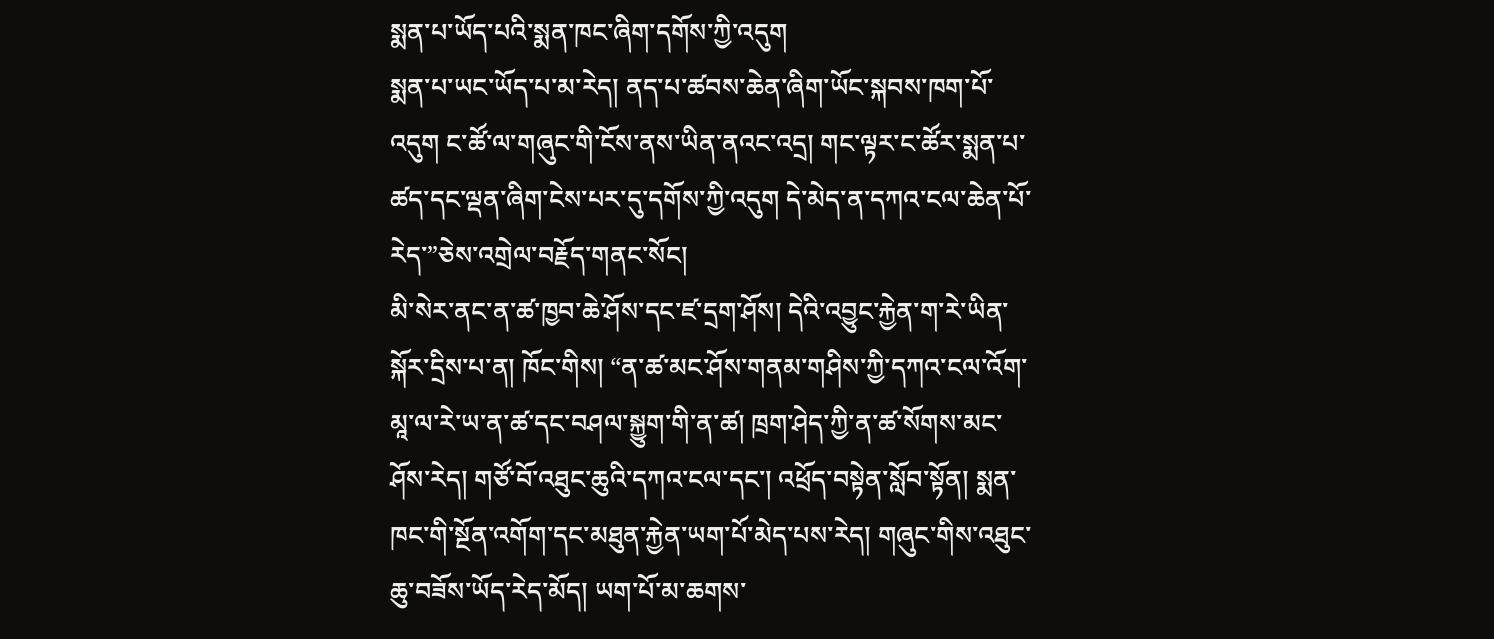སྨན་པ་ཡོད་པའི་སྨན་ཁང་ཞིག་དགོས་ཀྱི་འདུག
སྨན་པ་ཡང་ཡོད་པ་མ་རེད། ནད་པ་ཚབས་ཆེན་ཞིག་ཡོང་སྐབས་ཁག་པོ་འདུག ང་ཚོ་ལ་གཞུང་གི་ངོས་ནས་ཡིན་ནའང་འདྲ། གང་ལྟར་ང་ཚོར་སྨན་པ་ཚད་དང་ལྡན་ཞིག་ངེས་པར་དུ་དགོས་ཀྱི་འདུག དེ་མེད་ན་དཀའ་ངལ་ཆེན་པོ་རེད་”ཅེས་འགྲེལ་བརྗོད་གནང་སོང།
མི་སེར་ནང་ན་ཚ་ཁྱབ་ཆེ་ཤོས་དང་ཛ་དྲག་ཤོས། དེའི་འབྱུང་རྐྱེན་ག་རེ་ཡིན་སྐོར་དྲིས་པ་ན། ཁོང་གིས། “ན་ཚ་མང་ཤོས་གནམ་གཤིས་ཀྱི་དཀའ་ངལ་འོག་མཱ་ལ་རེ་ཡ་ན་ཚ་དང་བཤལ་སྐྱུག་གི་ན་ཚ། ཁྲག་ཤེད་ཀྱི་ན་ཚ་སོགས་མང་ཤོས་རེད། གཙོ་བོ་འཐུང་ཆུའི་དཀའ་ངལ་དང་། འཕྲོད་བསྟེན་སློབ་སྟོན། སྨན་ཁང་གི་སྔོན་འགོག་དང་མཐུན་རྐྱེན་ཡག་པོ་མེད་པས་རེད། གཞུང་གིས་འཐུང་ཆུ་བཟོས་ཡོད་རེད་མོད། ཡག་པོ་མ་ཆགས་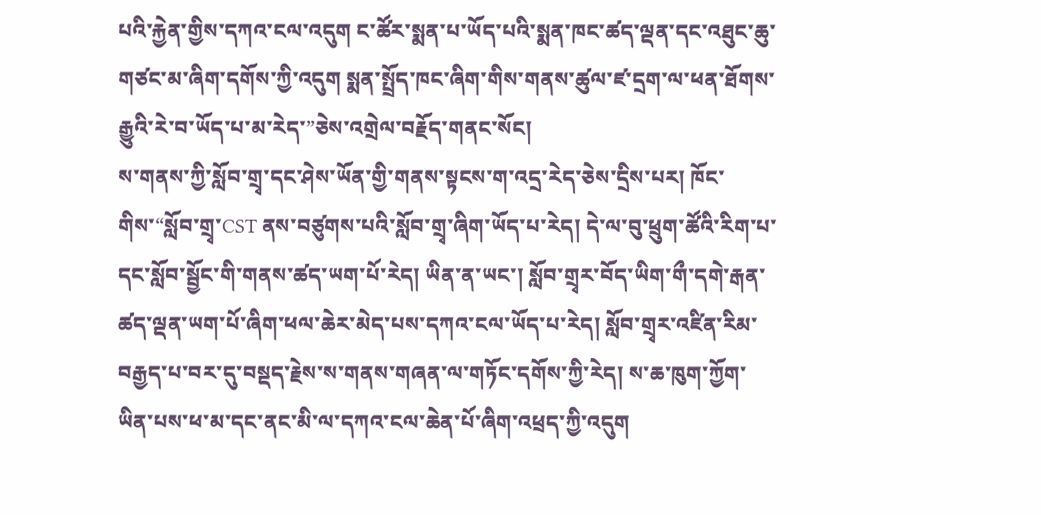པའི་རྐྱེན་གྱིས་དཀའ་ངལ་འདུག ང་ཚོར་སྨན་པ་ཡོད་པའི་སྨན་ཁང་ཚད་ལྡན་དང་འཐུང་ཆུ་གཙང་མ་ཞིག་དགོས་ཀྱི་འདུག སྨན་སྤྲོད་ཁང་ཞིག་གིས་གནས་ཚུལ་ཛ་དྲག་ལ་ཕན་ཐོགས་རྒྱུའི་རེ་བ་ཡོད་པ་མ་རེད་”ཅེས་འགྲེལ་བརྗོད་གནང་སོང།
ས་གནས་ཀྱི་སློབ་གྲྭ་དང་ཤེས་ཡོན་གྱི་གནས་སྟངས་ག་འདྲ་རེད་ཅེས་དྲིས་པར། ཁོང་གིས་“སློབ་གྲྭ་CST ནས་བཙུགས་པའི་སློབ་གྲྭ་ཞིག་ཡོད་པ་རེད། དེ་ལ་བུ་ཕྲུག་ཚོའི་རིག་པ་དང་སློབ་སྦྱོང་གི་གནས་ཚད་ཡག་པོ་རེད། ཡིན་ན་ཡང་། སློབ་གྲྭར་བོད་ཡིག་གྀ་དགེ་རྒན་ཚད་ལྡན་ཡག་པོ་ཞིག་ཕལ་ཆེར་མེད་པས་དཀའ་ངལ་ཡོད་པ་རེད། སློབ་གྲྭར་འཛིན་རིམ་བརྒྱད་པ་བར་དུ་བསྡད་རྗེས་ས་གནས་གཞན་ལ་གཏོང་དགོས་ཀྱི་རེད། ས་ཆ་ཁུག་ཀྱོག་ཡིན་པས་ཕ་མ་དང་ནང་མི་ལ་དཀའ་ངལ་ཆེན་པོ་ཞིག་འཕྲད་ཀྱི་འདུག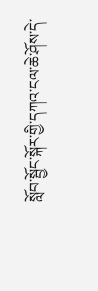སློབ་སྦྱོང་སྐོར་གྱི་དཀའ་ངལ་ཆེ་ཤོས་དེ་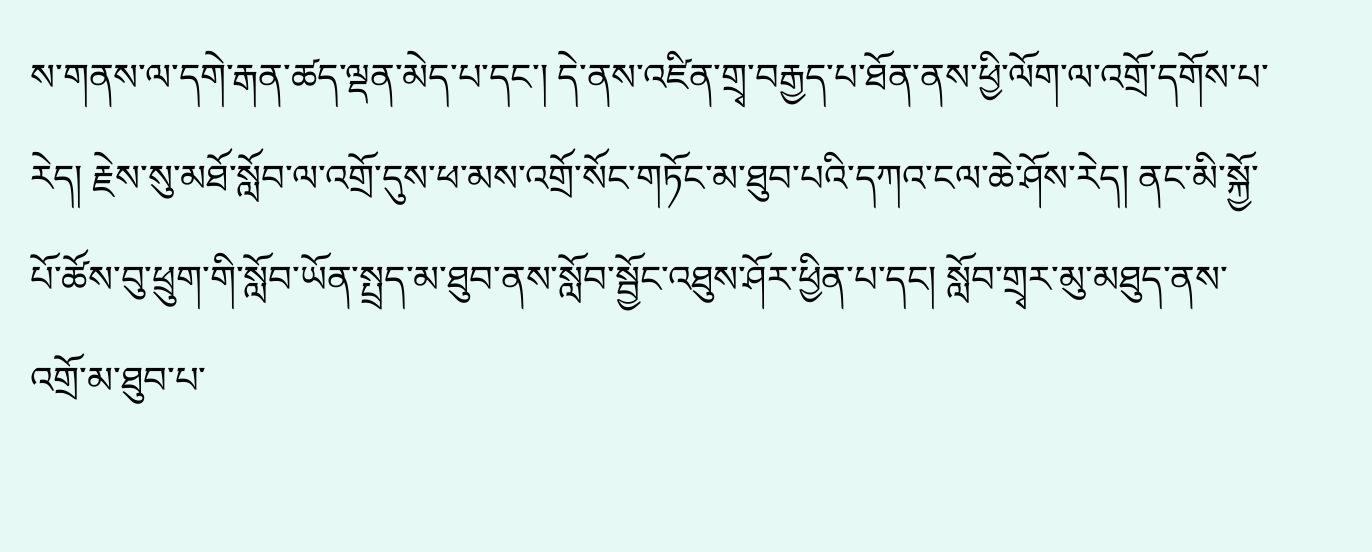ས་གནས་ལ་དགེ་རྒན་ཚད་ལྡན་མེད་པ་དང་། དེ་ནས་འཛིན་གྲྭ་བརྒྱད་པ་ཐོན་ནས་ཕྱི་ལོག་ལ་འགྲོ་དགོས་པ་རེད། རྗེས་སུ་མཐོ་སློབ་ལ་འགྲོ་དུས་ཕ་མས་འགྲོ་སོང་གཏོང་མ་ཐུབ་པའི་དཀའ་ངལ་ཆེ་ཤོས་རེད། ནང་མི་སྐྱོ་པོ་ཚོས་བུ་ཕྲུག་གི་སློབ་ཡོན་སྤྲད་མ་ཐུབ་ནས་སློབ་སྦྱོང་འཐུས་ཤོར་ཕྱིན་པ་དང། སློབ་གྲྭར་མུ་མཐུད་ནས་འགྲོ་མ་ཐུབ་པ་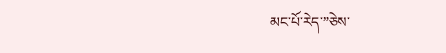མང་པོ་རེད་”ཅེས་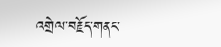འགྲེལ་བརྗོད་གནང་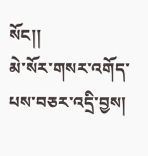སོང།།
མེ་སོར་གསར་འགོད་པས་བཅར་འདྲི་བྱས།